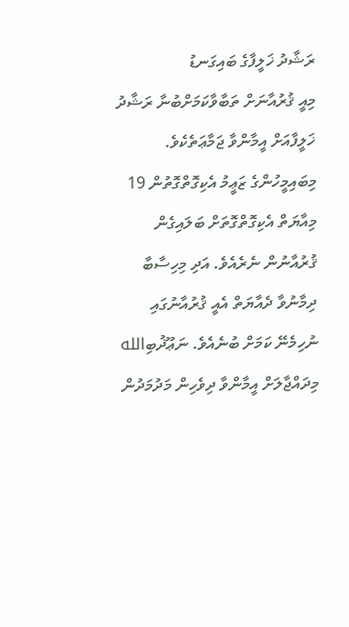ރަޝާދު ޚަލީފާގެ ބައިގަނޑު
މިއީ ޤުރުއާނަށް ތަބާވާކަމަށްބުނާ ރަޝާދު ޚަލީފާއަށް އީމާންވާ ޖަމާޢަތެކެވެ. މިބައިމީހުންގެ ޒަޢީމު އެކިގޮތްގޮތުން 19 މިއާޔަތް އެކިގޮތްގޮތަށް ބަލައިގެން ޤުރުއާނުން ނެރެއެވެ. އަދި މިހިސާބާ ދިމާނުވާ ދެއާޔަތް އެއީ ޤުރުއާނުގައި ނުހިމެނޭ ކަމަށް ބުނެއެވެ. ނަޢޫޛުބިالله މިދައްޖާލަށް އީމާންވާ ދިވެހިން މަދުމަދުން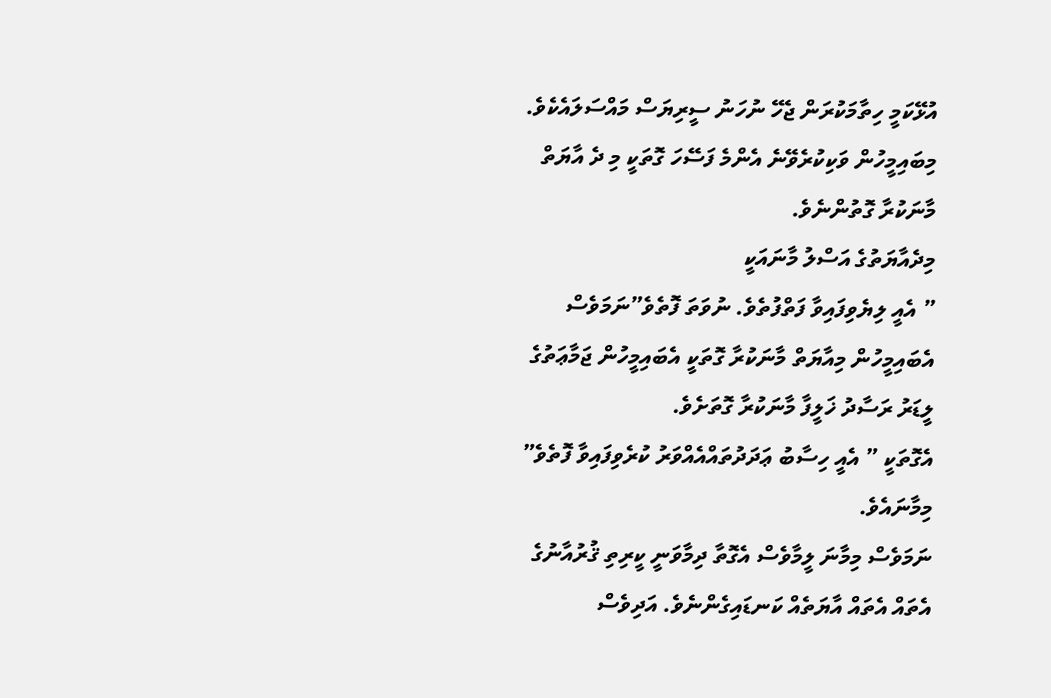އުޅޭކަމީ ހިތާމަކުރަން ޖެހޭ ނުހަނު ސީރިޔަސް މައްސަލައެކެވެ.
މިބައިމީހުން ވަކިކުރެވޭނެ އެންމެ ފަސޭހަ ގޮތަކީ މި ދެ އާޔަތް މާނަކުރާ ގޮތުންނެވެ.
މިދެއާޔަތުގެ އަސްލު މާނައަކީ
” އެއީ ލިޔެވިފައިވާ ފަތްފުތެވެ. ނުވަތަ ފޮތެވެ”ނަމަވެސް އެބައިމީހުން މިއާޔަތް މާނަކުރާ ގޮތަކީ އެބައިމީހުން ޖަމާޢަތުގެ ލީޑަރު ރަސާދު ޚަލީފާ މާނަކުރާ ގޮތަށެވެ.
އެގޮތަކީ ” އެއީ ހިސާބު ޢަދަދުތައްއެއްވަރު ކުރެވިފައިވާ ފޮތެވެ” މިމާނައެވެ.
ނަމަވެސް މިމާނަ ލީމާވެސް އެގޮތާ ދިމާވަނީ ކީރިތި ޤުރުއާނުގެ އެތައް އެތައް އާޔަތެއް ކަނޑައިގެންނެވެ. އަދިވެސް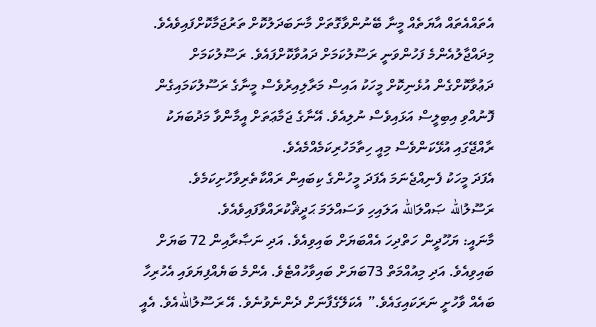އެތައްއެތައް އާޔަތެއް މީނާ ބޭނުންވާގޮތަށް މާނަބަދަލުކޮށް ތަރުޖަމާކޮށްފައިވެއެވެ. މިދައްޖާލުއެންމެ ފަހުންވަނީ ރަސޫލުކަމަށް ދައުވާކޮށްފައެވެ. ރަސޫލުކަމަށް ދަޢުވާކޮށްގެން އުޅެނިކޮށް މީހަކު އައިސް މަރާލިއިރުވެސް މީނާގެ ރަސޫލުކަމައިގެން ފޮނުއްވި އިބިލީސް އަޅައިވެސް ނުލިއެވެ. އޭނާގެ ޖަމާޢަތަށް އީމާންވާ މަދުބަޔަކު ރާއްޖޭގައި އުޅޭކަންވެސް މިއީ ހިތާމަހުރިކަމެއްމެއެވެ.
އެފަދަ މީހަކު ފެނިއްޖެނަމަ އެފަދަ މީހުންގެ ކިބައިން ރައްކާތެރިވާހުށިކަމެވެ.
ރަސޫލުالله ޞައްލަالله އަލައިހި ވަސައްލަމަ ޙަދީޘްކުރައްވާފައިވެއެވެ.
މާނައީ: ޔަހޫދީން ހަތްދިހަ އެއްބަޔަށް ބައިވިއެވެ. އަދި ނަޞާރާއިން 72 ބަޔަށް ބައިވިއެވެ. އަދި މިއުއްމަތް 73ބަޔަށް ބައިވާހުއްޓެވެ. އެންމެ ބަޔެއްފިޔަވައި އެހުރިހާ ބައެއް ވާހުށީ ނަރަކައިގައެވެ.” އެކަލޭގެފާނަށް ދެންނެވުނެވެ. އޭ ރަސޫލުاللهއެވެ. އެއީ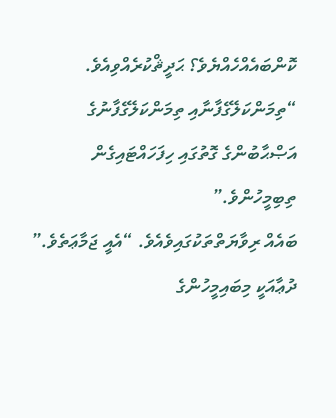ކޮންބައެއްހެއްޔެވެ؟ ޙަދީޘްކުރެއްވިއެވެ. “ތިމަންކަލޭގެފާނާއި ތިމަންކަލޭގެފާނުގެ އަޞްޙާބުންގެ ގޮތުގައި ހިފަހައްޓައިގެން ތިބިމީހުންވެ.”
ބައެއް ރިވާޔަތްތަކުގައިވެއެވެ. “އެއީ ޖަމާޢަތެވެ.”
ދުޢާއަކީ މިބައިމީހުންގެ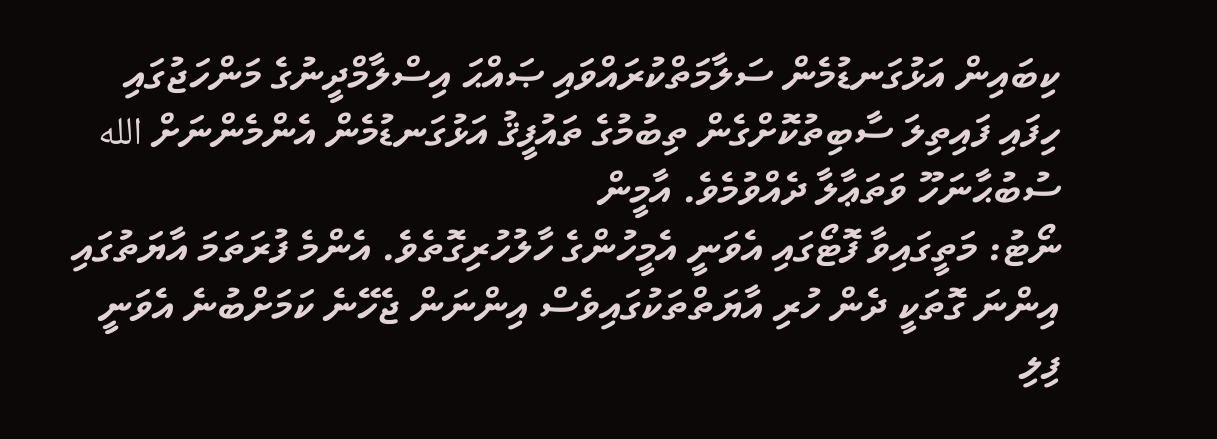ކިބައިން އަޅުގަނޑުމެން ސަލާމަތްކުރައްވައި ޞައްޙަ އިސްލާމްދީނުގެ މަންހަޖުގައި ހިފައި ފައިތިލަ ސާބިތުކޮށްގެން ތިބުމުގެ ތައުފީޤު އަޅުގަނޑުމެން އެންމެންނަށް الله ސުބުޙާނަހޫ ވަތަޢާލާ ދެއްވުމެވެ. އާމީން
ނޯޓު: މަތީގައިވާ ފޮޓޯގައި އެވަނީ އެމީހުންގެ ހާލުހުރިގޮތެވެ. އެންމެ ފުރަތަމަ އާޔަތުގައި އިންނަ ގޮތަކީ ދެން ހުރި އާޔަތްތަކުގައިވެސް އިންނަން ޖެހޭނެ ކަމަށްބުނެ އެވަނީ ފިލި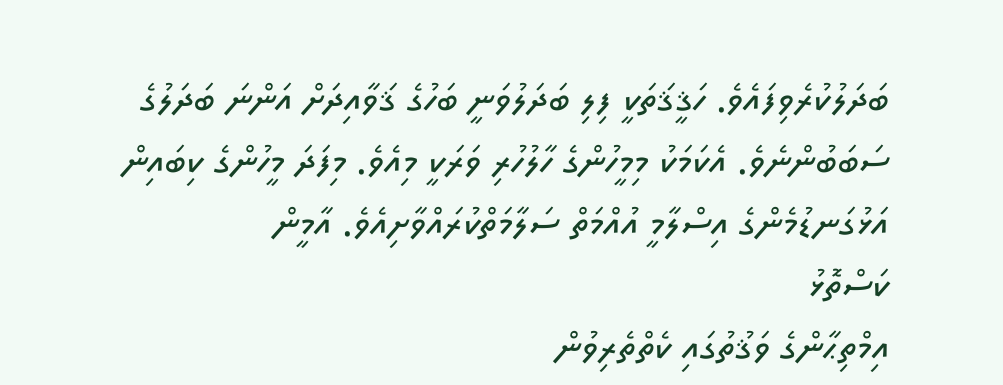ބަދަލުކުރެވިފައެވެ. ހަޤީޤަތަކީ ފިލި ބަދަލުވަނީ ބަހުގެ ޤަވާއިދަށް އަންނަ ބަދަލުގެ ސަބަބުންނެވެ. އެކަމަކު މިމީހުންގެ ހާލުހުރި ވަރަކީ މިއެވެ. މިފަދަ މީހުންގެ ކިބައިން އަޅުގަނޑުމެންގެ އިސްލާމީ އުއްމަތް ސަލާމަތްކުރައްވާށިއެވެ. އާމީން
ކަސްތޮޅު
އިމްތިޙާންގެ ވަޤުތުގައި ކެތްތެރިވުން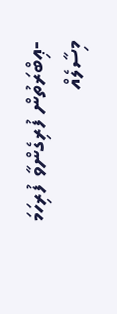-ޢިބްރަތުން ފުރިގެންވާ ފުރިހަމަ މިސާލެއް